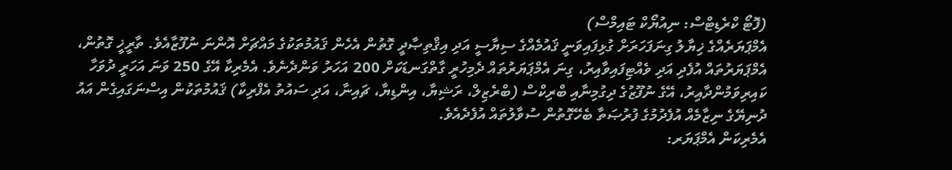(ފޮޓޯ ކްރެޑިޓްސް: ނިއުޔޯކް ޓައިމްސް)
އެމްޕަޔަރެއްގެ ޚިޔާލު ގިނަފަހަރަށް ގުޅިފައިވަނީ ޤައުމެއްގެ ސިޔާސީ އަދި އިޤްތިޞާދީ ގޮތުން އެހެން ޤައުމުތަކުގެ މައްޗަށް އޮންނަ ނުފޫޒާއެވެ. ތާރީޚީ ގޮތުން، އެމްޕަޔަރުތައް އުފެދި އަދި ވެއްޓިފައިވާއިރު، ގިނަ އެމްޕަޔަރުތައް ދެމިހުރީ ގާތްގަނޑަކަށް 200 އަހަރު ވަންދެނެވެ. އެމެރިކާ އޭގެ 250 ވަނަ އަހަރީ ދުވަހާ ކައިރިވަމުންދާއިރު، އޭގެ ނުފޫޒުގެ ދިގުމިނާއި ބްރިކްސް (ބްރެޒިލް، ރަޝިޔާ، އިންޑިޔާ، ޗައިނާ، އަދި ސައުތު އެފްރިކާ) ޤައުމުތަކުން އިސްނަގައިގެން އައު ދުނިޔޭގެ ނިޒާމެއް އުފެދުމުގެ ފުރުޞަތާ ބެހޭގޮތުން ސުވާލުތައް އުފެދެއެވެ.
އެމެރިކަން އެމްޕަޔަރ: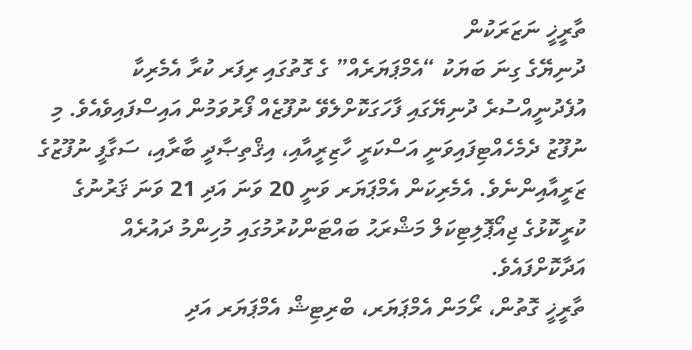ތާރީޚީ ނަޒަރަކުން
ދުނިޔޭގެ ގިނަ ބަޔަކު “އެމްޕަޔަރެއް” ގެ ގޮތުގައި ރިފަރ ކުރާ އެމެރިކާ އުފެދުނީއްސުރެ ދުނިޔޭގައި ފާހަގަކޮށްލެވޭ ނުފޫޒެއް ފޯރުވަމުން އައިސްފައިވެއެވެ. މި ނުފޫޒު ދެމެހެއްޓިފައިވަނީ އަސްކަރީ ހާޒިރީއާއި، އިޤްތިޞާދީ ބާރާއި، ސަގާފީ ނުފޫޒުގެ ޒަރީއާއިންނެވެ. އެމެރިކަން އެމްޕަޔަރ ވަނީ 20 ވަނަ އަދި 21 ވަނަ ޤަރުނުގެ ކުރީކޮޅުގެ ޖިއޯޕޮލިޓިކަލް މަޝްރަޙު ބައްޓަންކުރުމުގައި މުހިންމު ދައުރެއް އަދާކޮށްފައެވެ.
ތާރީޚީ ގޮތުން، ރޯމަން އެމްޕަޔަރ، ބްރިޓިޝް އެމްޕަޔަރ އަދި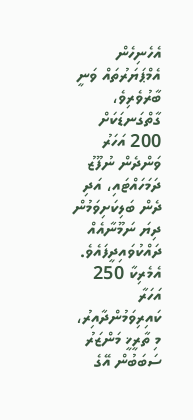އެހެނިހެން އެމްޕަޔަރުތައް ވަނީ ބާރުވެރިވެ، ގާތްގަނޑަކަށް 200 އަހަރު ވަންދެން ނުފޫޒު ދަމަހައްޓައި، އަދި ދެން ބަލިކަށިވަމުން ދިޔަ ނަމޫނާއެއް ދައްކުވައިދީފައެވެ. އެމެރިކާ 250 އަހަރާ ކައިރިވަމުންދާއިރު، މި ތާރީޚީ މަންޒަރު ސަބަބުން އޭގެ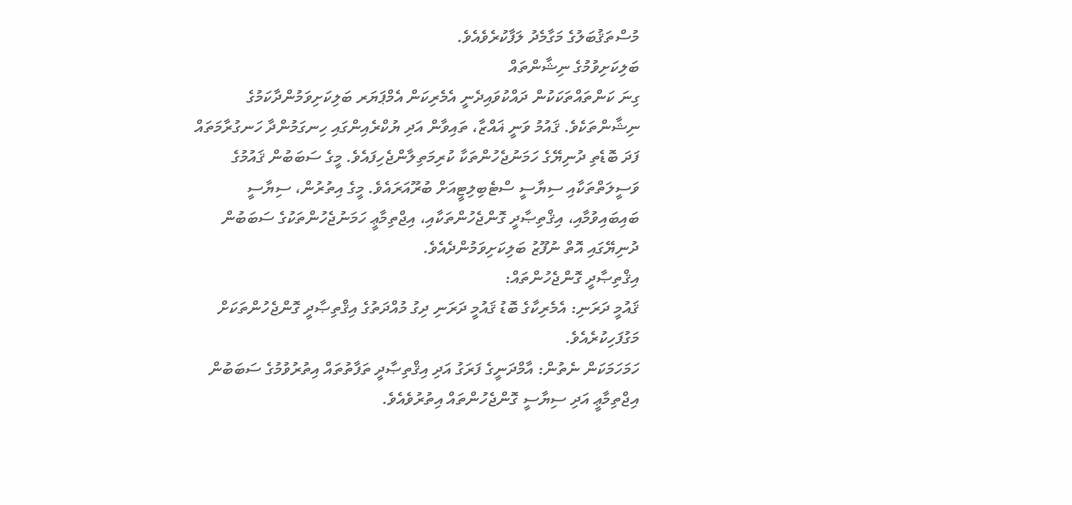މުސްތަޤުބަލުގެ މަގާމެދު ލަފާކުރެވެއެވެ.
ބަލިކަށިވުމުގެ ނިޝާންތައް
ގިނަ ކަންތައްތަކަކުން ދައްކުވައިދެނީ އެމެރިކަން އެމްޕަޔަރ ބަލިކަށިވަމުންދާކަމުގެ ނިޝާންތަކެވެ. ޤައުމު ވަނީ ޣައްޒާ، ތައިވާން އަދި ޔުކްރެއިންގައި ހިނގަމުންދާ ހަނގުރާމަތައް ފަދަ ބޮޑެތި ދުނިޔޭގެ ހަމަނުޖެހުންތަކާ ކުރިމަތިލާންޖެހިފައެވެ. މީގެ ސަބަބުން ޤައުމުގެ ވަސީލަތްތަކާއި ސިޔާސީ ސްޓެބިލިޓީއަށް ބުރޫއަރައެވެ. މީގެ އިތުރުން، ސިޔާސީ ބައިބައިވުމާއި، އިޤްތިޞާދީ ގޮންޖެހުންތަކާއި، އިޖްތިމާޢީ ހަމަނުޖެހުންތަކުގެ ސަބަބުން ދުނިޔޭގައި އޮތް ނުފޫޒު ބަލިކަށިވަމުންދެއެވެ.
އިޤްތިޞާދީ ގޮންޖެހުންތައް:
ޤައުމީ ދަރަނި: އެމެރިކާގެ ބޮޑު ޤައުމީ ދަރަނި ދިގު މުއްދަތުގެ އިޤްތިޞާދީ ގޮންޖެހުންތަކަށް މަގުފަހިކުރެއެވެ.
ހަމަހަމަކަން ނެތުން: އާމްދަނީގެ ފަރަގު އަދި އިޤްތިޞާދީ ތަފާތުތައް އިތުރުވުމުގެ ސަބަބުން އިޖްތިމާޢީ އަދި ސިޔާސީ ގޮންޖެހުންތައް އިތުރުވެއެވެ.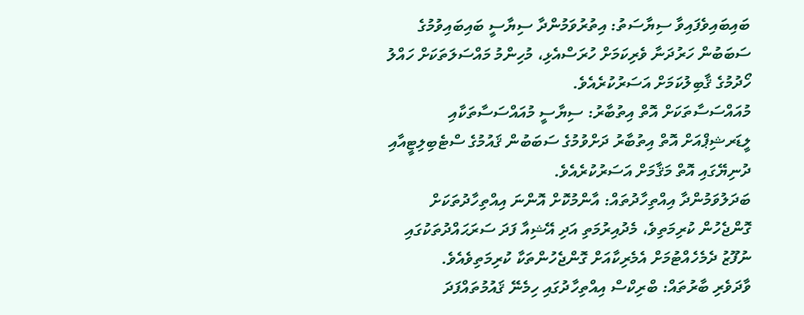ބައިބައިވެފައިވާ ސިޔާސަތު: އިތުރުވަމުންދާ ސިޔާސީ ބައިބައިވުމުގެ ސަބަބުން ހަރުދަނާ ވެރިކަމަށް ހުރަސްއެޅި، މުހިންމު މައްސަލަތަކަށް ހައްލު ހޯދުމުގެ ޤާބިލުކަމަށް އަސަރުކުރެއެވެ.
މުއައްސަސާތަކަށް އޮތް އިތުބާރު: ސިޔާސީ މުއައްސަސާތަކާއި ލީޑަރޝިޕްއަށް އޮތް އިތުބާރު ދަށްވުމުގެ ސަބަބުން ޤައުމުގެ ސްޓެބިލިޓީއާއި ދުނިޔޭގައި އޮތް މަޤާމަށް އަސަރުކުރެއެވެ.
ބަދަލުވަމުންދާ އިއްތިހާދުތައް: އާންމުކޮށް އޮންނަ އިއްތިހާދުތަކަށް ގޮންޖެހުން ކުރިމަތިވެ، މެދުއިރުމަތި އަދި އޭޝިއާ ފަދަ ސަރަޙައްދުތަކުގައި ނުފޫޒު ދެމެހެއްޓުމަށް އެމެރިކާއަށް ގޮންޖެހުންތަކާ ކުރިމަތިވެއެވެ.
ވާދަވެރި ބާރުތައް: ބްރިކްސް އިއްތިހާދުގައި ހިމެނޭ ޤައުމުތައްފަދަ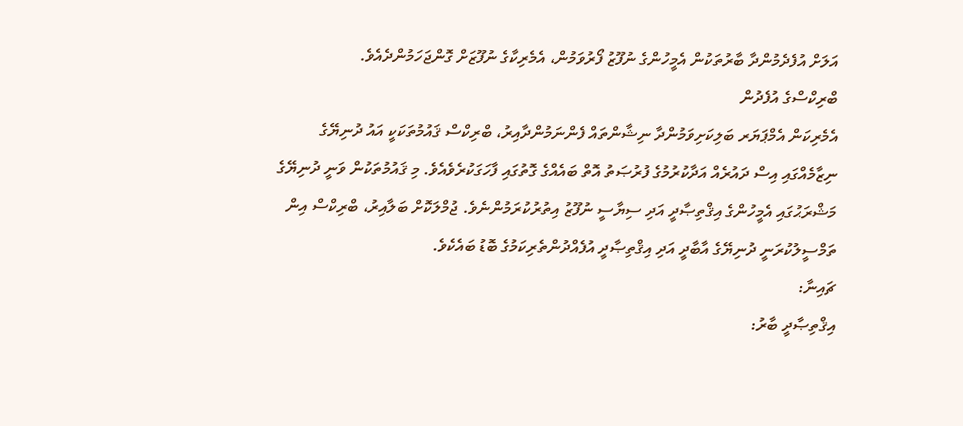އަލަށް އުފެދެމުންދާ ބާރުތަކުން އެމީހުންގެ ނުފޫޒު ފޯރުވަމުން، އެމެރިކާގެ ނުފޫޒަށް ގޮންޖަހަމުންދެއެވެ.
ބްރިކްސްގެ އުފެދުން
އެމެރިކަން އެމްޕަޔަރ ބަލިކަށިވަމުންދާ ނިޝާންތައް ފެންނަމުންދާއިރު، ބްރިކްސް ޤައުމުތަކަކީ އައު ދުނިޔޭގެ ނިޒާމެއްގައި އިސް ދައުރެއް އަދާކުރުމުގެ ފުރުޞަތު އޮތް ބައެއްގެ ގޮތުގައި ފާހަގަކުރެވެއެވެ. މި ޤައުމުތަކުން ވަނީ ދުނިޔޭގެ މަޝްރަޙުގައި އެމީހުންގެ އިޤްތިޞާދީ އަދި ސިޔާސީ ނުފޫޒު އިތުރުކުރަމުންނެވެ. ޖުމްލަކޮށް ބަލާއިރު، ބްރިކްސް އިން ތަމްސީލުކުރަނީ ދުނިޔޭގެ އާބާދީ އަދި އިޤްތިޞާދީ އުފެއްދުންތެރިކަމުގެ ބޮޑު ބައެކެވެ.
ޗައިނާ:
އިޤްތިޞާދީ ބާރު: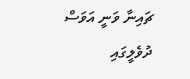ޗައިނާ ވަނީ އަވަސް ދުވެލީގައި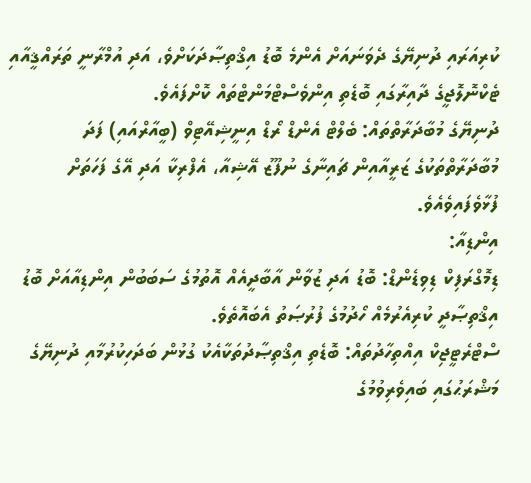ކުރިއަރައި ދުނިޔޭގެ ދެވަނައަށް އެންމެ ބޮޑު އިޤްތިޞާދަކަށްވެ، އަދި އުމްރާނީ ތަރައްޤީއާއި ޓެކްނޮލޮޖީގެ ދާއިރާގައި ބޮޑެތި އިންވެސްޓްމަންޓްތައް ކޮށްފައެވެ.
ދުނިޔޭގެ މުބާދަރާތްތައް: ބެލްޓް އެންޑް ރޯޑް އިނީޝިއޭޓިވް (ބީއާރްއައި) ފަދަ މުބާދަރާތްތަކުގެ ޒަރީއާއިން ޗައިނާގެ ނުފޫޒު އޭޝިއާ، އެފްރިކާ އަދި އޭގެ ފަހަތަށް ފުޅާވެފައިވެއެވެ.
އިންޑިއާ:
ޑިމޮގްރަފިކް ޑިވިޑެންޑް: ބޮޑު އަދި ޒުވާން އާބާދީއެއް އޮތުމުގެ ސަބަބުން އިންޑިއާއަށް ބޮޑު އިޤްތިޞާދީ ކުރިއެރުމެއް ހޯދުމުގެ ފުރުޞަތު އެބައޮތެވެ.
ސްޓްރެޓީޖިކް އިއްތިހާދުތައް: ބޮޑެތި އިޤްތިޞާދުތަކާއެކު ގުޅުން ބަދަހިކުރުމާއި ދުނިޔޭގެ މަޝްރަޙުގައި ބައިވެރިވުމުގެ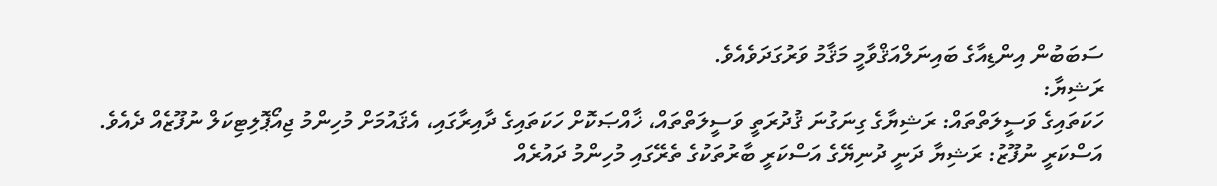ސަބަބުން އިންޑިއާގެ ބައިނަލްއަޤްވާމީ މަޤާމު ވަރުގަދަވެއެވެ.
ރަޝިޔާ:
ހަކަތައިގެ ވަސީލަތްތައް: ރަޝިޔާގެ ގިނަގުނަ ޤުދުރަތީ ވަސީލަތްތައް، ޚާއްޞަކޮށް ހަކަތައިގެ ދާއިރާގައި، އެޤައުމަށް މުހިންމު ޖިއޯޕޮލިޓިކަލް ނުފޫޒެއް ދެއެވެ.
އަސްކަރީ ނުފޫޒު: ރަޝިޔާ ދަނީ ދުނިޔޭގެ އަސްކަރީ ބާރުތަކުގެ ތެރޭގައި މުހިންމު ދައުރެއް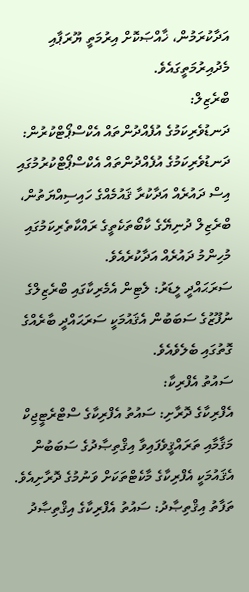އަދާކުރަމުން، ޚާއްޞަކޮށް އިރުމަތީ ޔޫރަޕާއި މެދުއިރުމަތީގައެވެ.
ބްރެޒިލް:
ދަނޑުވެރިކަމުގެ އުފެއްދުންތައް އެކްސްޕޯޓްކުރުން: ދަނޑުވެރިކަމުގެ އުފެއްދުންތައް އެކްސްޕޯޓްކުރުމުގައި އިސް ދައުރެއް އަދާކުރާ ޤައުމެއްގެ ހައިސިއްޔަތުން، ބްރެޒިލް ދުނިޔޭގެ ކާބޯތަކެތީގެ ރައްކާތެރިކަމުގައި މުހިންމު ދައުރެއް އަދާކުރެއެވެ.
ސަރަޙައްދީ ލީޑަރު: ލެޓިން އެމެރިކާގައި ބްރެޒިލްގެ ނުފޫޒުގެ ސަބަބުން އެޤައުމަކީ ސަރަޙައްދީ ބާރެއްގެ ގޮތުގައި ބެލެވެއެވެ.
ސައުތު އެފްރިކާ:
އެފްރިކާގެ ދޮރާށި: ސައުތު އެފްރިކާގެ ސްޓްރެޓީޖިކް މަޤާމާއި ތަރައްޤީވެފައިވާ އިޤްތިޞާދުގެ ސަބަބުން އެޤައުމަކީ އެފްރިކާގެ މާކެޓްތަކަށް ވަނުމުގެ ދޮރާށިއެވެ.
ތަފާތު އިޤްތިޞާދު: ސައުތު އެފްރިކާގެ އިޤްތިޞާދު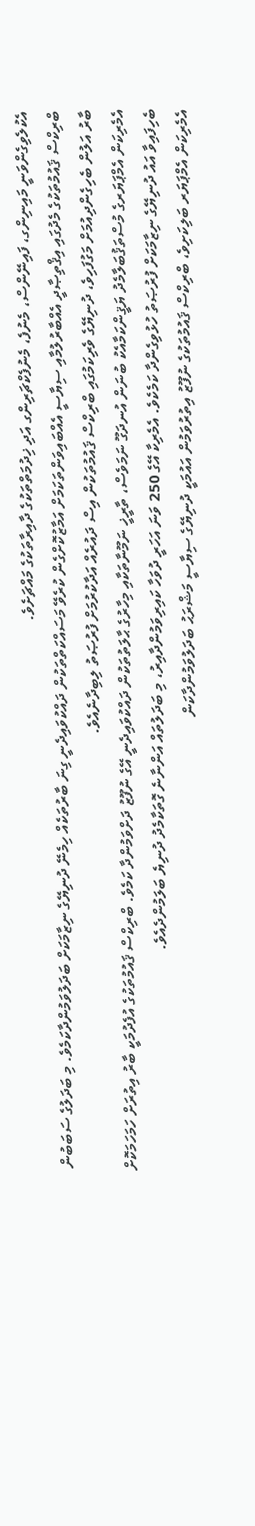އެކުލެވިގެންވަނީ މައިނިންގ، ފައިނޭންސް، މެނުފެ، މެނުފެކްޗަރިންގ އަދި ޚިދުމަތްތަކުގެ ދާއިރާތަކުގެ މައްޗަށެވެ.
ބްރިކްސް ޤައުމުތަކުގެ މެދުގައި އިޤްތިޞާދީ އެއްބާރުލުމާއި ސިޔާސީ އެއްބައިވަންތަކަމަށް އަމާޒުކޮށްގެން ކުރެވޭ މަސައްކަތްތަކުން ދައްކުވައިދެނީ ގިނަ ބާރުތަކެއް ހިމެނޭ ދުނިޔޭގެ ނިޒާމަކަށް ބަދަލުވަމުންދާކަމެވެ. މި ބަދަލުގެ ސަބަބުން ބާރު އަލުން ބެހިގެންދިއުމަށް މަގުފަހިވެ، ދުނިޔޭގެ ވެރިކަމުގައި ބްރިކްސް ޤައުމުތަކުން އިސް ދައުރެއް އަދާކުރުމަށް ފުރުޞަތު ލިބިދާނެއެވެ.
އެމެރިކަން އެމްޕަޔަރގެ މުސްތަޤުބަލާމެދު ޔަޤީންކަމާއެކު ބުނަން އުނދަގޫ ނަމަވެސް، ތާރީޚީ ނަމޫނާތަކާއި މިހާރުގެ ޙާލަތުތަކުން ދައްކުވައިދެނީ އޭގެ ނުފޫޒު ދަށްވަމުންދާ ކަމެވެ. ބްރިކްސް ޤައުމުތަކުގެ އުފެދުމަކީ ބާރު އިތުރަށް ހަމަހަމަކޮށް ބެހިފައިވާ އައު ދުނިޔޭގެ ނިޒާމަކަށް ފުރުޞަތު ހުޅުވިގެންދާ ކަމެކެވެ. އެމެރިކާ އޭގެ 250 ވަނަ އަހަރީ ދުވަހާ ކައިރިވަމުންދާއިރު، މި ބަދަލުތައް އަންނާނެ ގޮތަކާމެދު ދުނިޔެ ބަލަމުންދެއެވެ.
އެމެރިކަން އެމްޕަޔަރ ބަލިކަށިވެ، ބްރިކްސް ޤައުމުތަކުގެ ނުފޫޒު އިތުރުވަމުން އައުމަކީ ދުނިޔޭގެ ސިޔާސީ މަޝްރަޙު ބަދަލުވަމުންދާކަން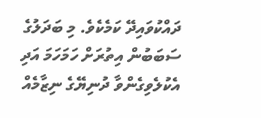ދައްކުވައިދޭ ކަމެކެވެ. މި ބަދަލުގެ ސަބަބުން އިތުރަށް ހަމަހަމަ އަދި އެކުލެވިގެންވާ ދުނިޔޭގެ ނިޒާމެއް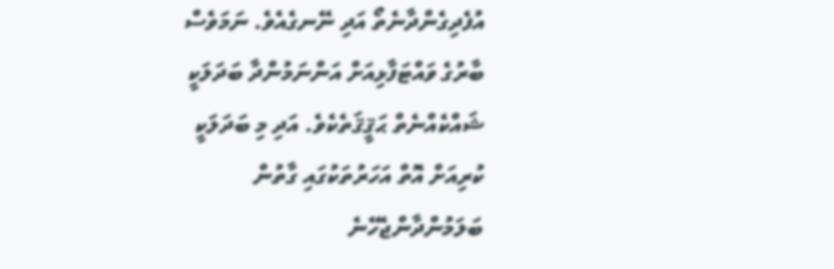އުފެދިގެންދާނެތޯ އަދި ނޭނގެއެވެ. ނަމަވެސް ބާރުގެ ވައްޓަފާޅިއަށް އަންނަމުންދާ ބަދަލަކީ ޝައްކެއްނެތް ޙަޤީޤަތެކެވެ. އަދި މި ބަދަލަކީ ކުރިއަށް އޮތް އަހަރުތަކުގައި ގާތުން ބަލަމުންދާންޖެހޭނެ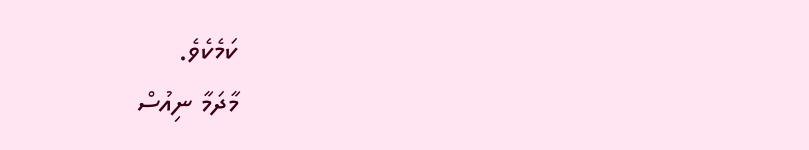ކަމެކެވެ.
މާދަމާ ނިއުސް